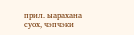прил. ыарахана суох, чэпчэки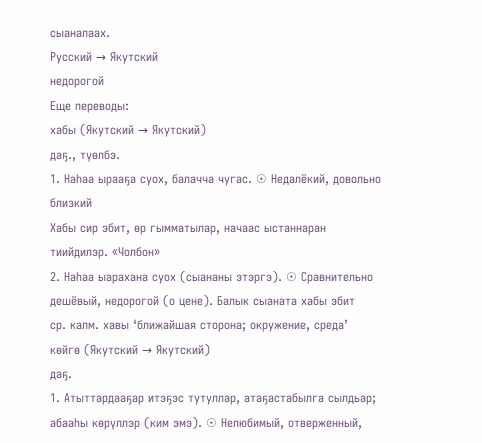сыаналаах.
Русский → Якутский
недорогой
Еще переводы:
хабы (Якутский → Якутский)
даҕ., түөлбэ.
1. Наһаа ырааҕа суох, балачча чугас. ☉ Недалёкий, довольно близкий
Хабы сир эбит, өр гымматылар, начаас ыстаннаран тиийдилэр. «Чолбон»
2. Наһаа ыарахана суох (сыананы этэргэ). ☉ Сравнительно дешёвый, недорогой (о цене). Балык сыаната хабы эбит
ср. калм. хавы ‘ближайшая сторона; окружение, среда’
көйгө (Якутский → Якутский)
даҕ.
1. Атыттардааҕар итэҕэс тутуллар, атаҕастабылга сылдьар; абааһы көрүллэр (ким эмэ). ☉ Нелюбимый, отверженный,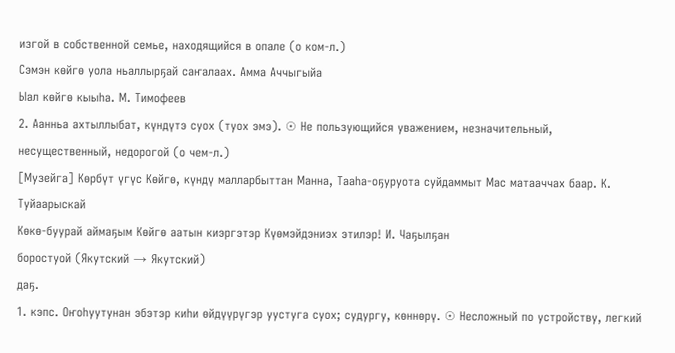изгой в собственной семье, находящийся в опале (о ком-л.)
Сэмэн көйгө уола ньаллырҕай саҥалаах. Амма Аччыгыйа
Ыал көйгө кыыһа. М. Тимофеев
2. Аанньа ахтыллыбат, күндүтэ суох (туох эмэ). ☉ Не пользующийся уважением, незначительный, несущественный, недорогой (о чем-л.)
[Музейга] Көрбүт үгүс Көйгө, күндү малларбыттан Манна, Тааһа-оҕуруота суйдаммыт Мас матааччах баар. К. Туйаарыскай
Көкө-буурай аймаҕым Көйгө аатын киэргэтэр Күөмэйдэниэх этилэр! И. Чаҕылҕан
боростуой (Якутский → Якутский)
даҕ.
1. кэпс. Оҥоһуутунан эбэтэр киһи өйдүүрүгэр уустуга суох; судургу, көннөрү. ☉ Несложный по устройству, легкий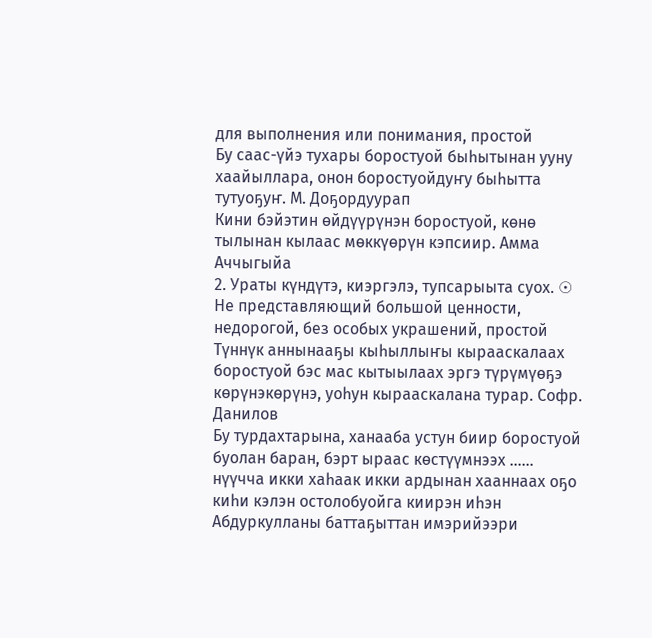для выполнения или понимания, простой
Бу саас-үйэ тухары боростуой быһытынан ууну хаайыллара, онон боростуойдуҥу быһытта тутуоҕуҥ. М. Доҕордуурап
Кини бэйэтин өйдүүрүнэн боростуой, көнө тылынан кылаас мөккүөрүн кэпсиир. Амма Аччыгыйа
2. Ураты күндүтэ, киэргэлэ, тупсарыыта суох. ☉ Не представляющий большой ценности, недорогой, без особых украшений, простой
Түннүк аннынааҕы кыһыллыҥы кырааскалаах боростуой бэс мас кытыылаах эргэ түрүмүөҕэ көрүнэкөрүнэ, уоһун кырааскалана турар. Софр. Данилов
Бу турдахтарына, ханааба устун биир боростуой буолан баран, бэрт ыраас көстүүмнээх …… нүүчча икки хаһаак икки ардынан хааннаах оҕо киһи кэлэн остолобуойга киирэн иһэн Абдуркулланы баттаҕыттан имэрийээри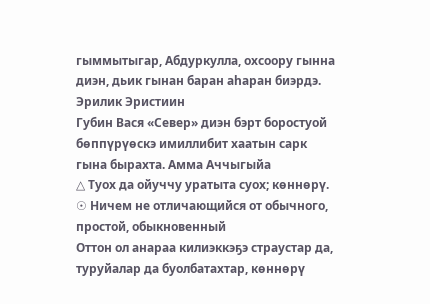гыммытыгар, Абдуркулла, охсоору гынна диэн, дьик гынан баран аһаран биэрдэ. Эрилик Эристиин
Губин Вася «Север» диэн бэрт боростуой бөппүрүөскэ имиллибит хаатын сарк гына бырахта. Амма Аччыгыйа
△ Туох да ойуччу уратыта суох; көннөрү. ☉ Ничем не отличающийся от обычного, простой, обыкновенный
Оттон ол анараа килиэккэҕэ страустар да, туруйалар да буолбатахтар, көннөрү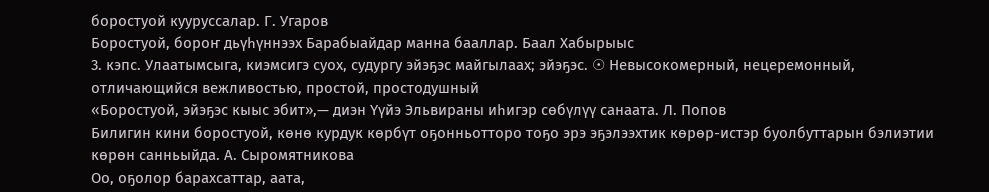боростуой кууруссалар. Г. Угаров
Боростуой, бороҥ дьүһүннээх Барабыайдар манна бааллар. Баал Хабырыыс
3. кэпс. Улаатымсыга, киэмсигэ суох, судургу эйэҕэс майгылаах; эйэҕэс. ☉ Невысокомерный, нецеремонный, отличающийся вежливостью, простой, простодушный
«Боростуой, эйэҕэс кыыс эбит»,— диэн Үүйэ Эльвираны иһигэр сөбүлүү санаата. Л. Попов
Билигин кини боростуой, көнө курдук көрбүт оҕонньотторо тоҕо эрэ эҕэлээхтик көрөр-истэр буолбуттарын бэлиэтии көрөн санньыйда. А. Сыромятникова
Оо, оҕолор барахсаттар, аата,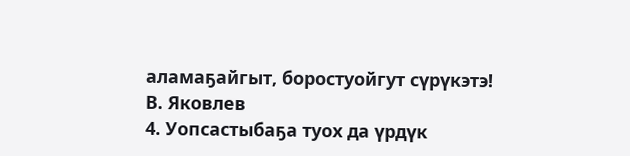аламаҕайгыт, боростуойгут сүрүкэтэ! В. Яковлев
4. Уопсастыбаҕа туох да үрдүк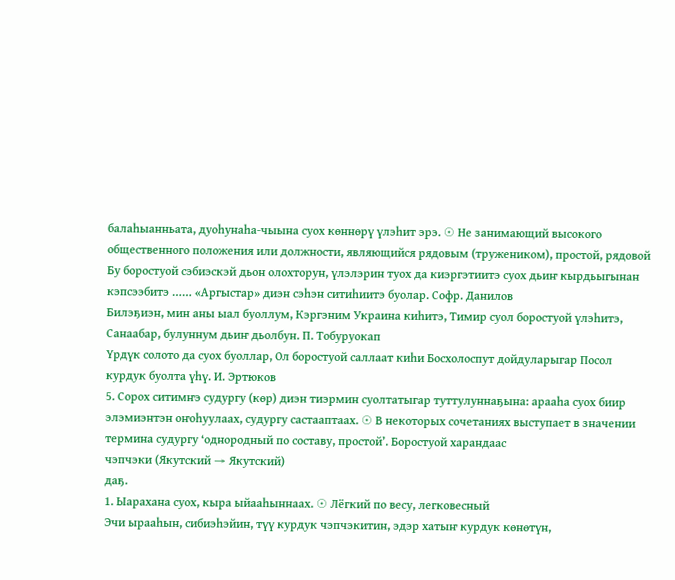балаһыанньата, дуоһунаһа-чыына суох көннөрү үлэһит эрэ. ☉ Не занимающий высокого общественного положения или должности, являющийся рядовым (тружеником), простой, рядовой
Бу боростуой сэбиэскэй дьон олохторун, үлэлэрин туох да киэргэтиитэ суох дьиҥ кырдьыгынан кэпсээбитэ …… «Аргыстар» диэн сэһэн ситиһиитэ буолар. Софр. Данилов
Билэҕиэн, мин аны ыал буоллум, Кэргэним Украина киһитэ, Тимир суол боростуой үлэһитэ, Санаабар, булуннум дьиҥ дьолбун. П. Тобуруокап
Үрдүк солото да суох буоллар, Ол боростуой саллаат киһи Босхолоспут дойдуларыгар Посол курдук буолта үһү. И. Эртюков
5. Сорох ситимҥэ судургу (көр) диэн тиэрмин суолтатыгар туттулуннаҕына: арааһа суох биир элэмиэнтэн оҥоһуулаах, судургу састааптаах. ☉ В некоторых сочетаниях выступает в значении термина судургу ‘однородный по составу, простой’. Боростуой харандаас
чэпчэки (Якутский → Якутский)
даҕ.
1. Ыарахана суох, кыра ыйааһыннаах. ☉ Лёгкий по весу, легковесный
Эчи ырааһын, сибиэһэйин, түү курдук чэпчэкитин, эдэр хатыҥ курдук көнөтүн,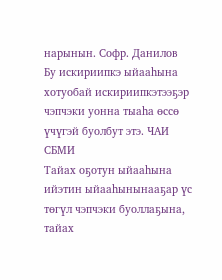нарынын. Софр. Данилов
Бу искириипкэ ыйааһына хотуобай искириипкэтээҕэр чэпчэки уонна тыаһа өссө үчүгэй буолбут этэ. ЧАИ СБМИ
Тайах оҕотун ыйааһына ийэтин ыйааһынынааҕар үс төгүл чэпчэки буоллаҕына, тайах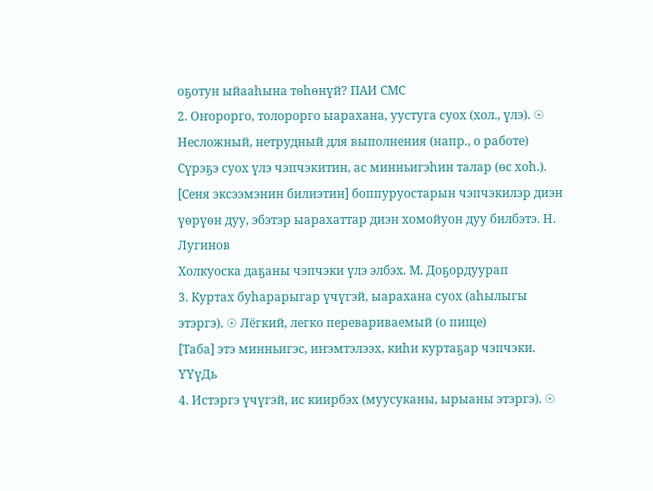оҕотун ыйааһына төһөнүй? ПАИ СМС
2. Оҥорорго, толорорго ыарахана, уустуга суох (хол., үлэ). ☉ Несложный, нетрудный для выполнения (напр., о работе)
Сүрэҕэ суох үлэ чэпчэкитин, ас минньигэһин талар (өс хоһ.). [Сеня эксээмэнин билиэтин] боппуруостарын чэпчэкилэр диэн үөрүөн дуу, эбэтэр ыарахаттар диэн хомойуон дуу билбэтэ. Н. Лугинов
Холкуоска даҕаны чэпчэки үлэ элбэх. М. Доҕордуурап
3. Куртах буһарарыгар үчүгэй, ыарахана суох (аһылыгы этэргэ). ☉ Лёгкий, легко перевариваемый (о пище)
[Таба] этэ минньигэс, иҥэмтэлээх, киһи куртаҕар чэпчэки. ҮҮүДь
4. Истэргэ үчүгэй, ис киирбэх (муусуканы, ырыаны этэргэ). ☉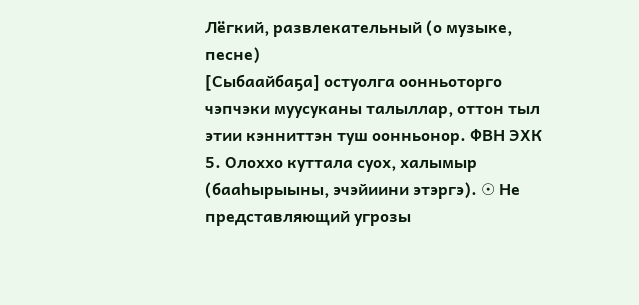Лёгкий, развлекательный (о музыке, песне)
[Сыбаайбаҕа] остуолга оонньоторго чэпчэки муусуканы талыллар, оттон тыл этии кэнниттэн туш оонньонор. ФВН ЭХК
5. Олоххо куттала суох, халымыр (бааһырыыны, эчэйиини этэргэ). ☉ Не представляющий угрозы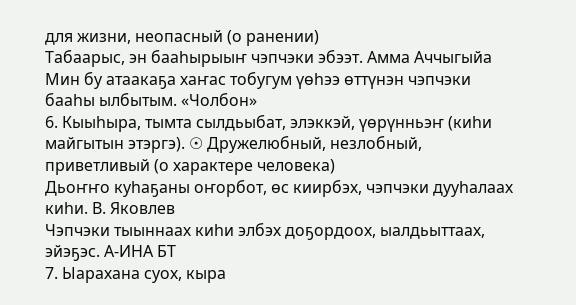для жизни, неопасный (о ранении)
Табаарыс, эн бааһырыыҥ чэпчэки эбээт. Амма Аччыгыйа
Мин бу атаакаҕа хаҥас тобугум үөһээ өттүнэн чэпчэки бааһы ылбытым. «Чолбон»
6. Кыыһыра, тымта сылдьыбат, элэккэй, үөрүнньэҥ (киһи майгытын этэргэ). ☉ Дружелюбный, незлобный, приветливый (о характере человека)
Дьоҥҥо куһаҕаны оҥорбот, өс киирбэх, чэпчэки дууһалаах киһи. В. Яковлев
Чэпчэки тыыннаах киһи элбэх доҕордоох, ыалдьыттаах, эйэҕэс. А-ИНА БТ
7. Ыарахана суох, кыра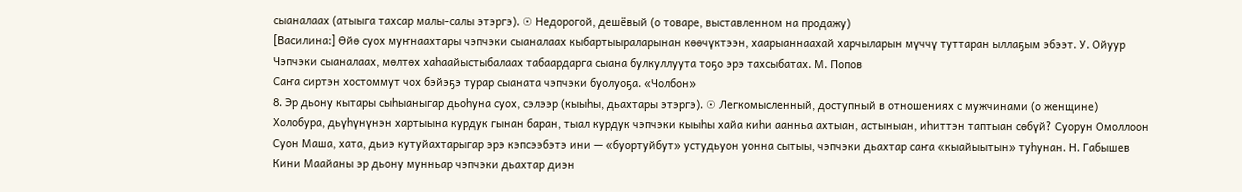сыаналаах (атыыга тахсар малы-салы этэргэ). ☉ Недорогой, дешёвый (о товаре, выставленном на продажу)
[Василина:] Өйө суох муҥнаахтары чэпчэки сыаналаах кыбартыыраларынан көөчүктээн, хаарыаннаахай харчыларын мүччү туттаран ыллаҕым эбээт. У. Ойуур
Чэпчэки сыаналаах, мөлтөх хаһаайыстыбалаах табаардарга сыана булкуллуута тоҕо эрэ тахсыбатах. М. Попов
Саҥа сиртэн хостоммут чох бэйэҕэ турар сыаната чэпчэки буолуоҕа. «Чолбон»
8. Эр дьону кытары сыһыаныгар дьоһуна суох, сэлээр (кыыһы, дьахтары этэргэ). ☉ Легкомысленный, доступный в отношениях с мужчинами (о женщине)
Холобура, дьүһүнүнэн хартыына курдук гынан баран, тыал курдук чэпчэки кыыһы хайа киһи аанньа ахтыан, астыныан, иһиттэн таптыан сөбүй? Суорун Омоллоон
Суон Маша, хата, дьиэ кутуйахтарыгар эрэ кэпсээбэтэ ини — «буортуйбут» устудьуон уонна сытыы, чэпчэки дьахтар саҥа «кыайыытын» туһунан. Н. Габышев
Кини Маайаны эр дьону мунньар чэпчэки дьахтар диэн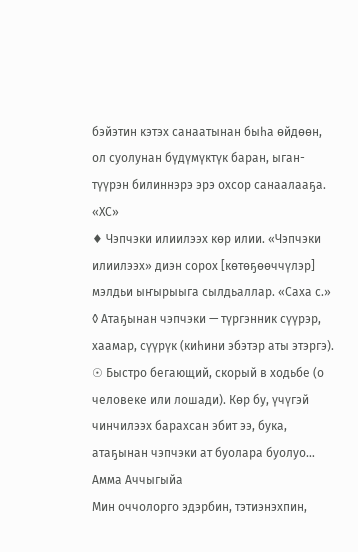бэйэтин кэтэх санаатынан быһа өйдөөн, ол суолунан бүдүмүктүк баран, ыган-түүрэн билиннэрэ эрэ охсор санаалааҕа. «ХС»
♦ Чэпчэки илиилээх көр илии. «Чэпчэки илиилээх» диэн сорох [көтөҕөөччүлэр] мэлдьи ыҥырыыга сылдьаллар. «Саха с.»
◊ Атаҕынан чэпчэки — түргэнник сүүрэр, хаамар, сүүрүк (киһини эбэтэр аты этэргэ). ☉ Быстро бегающий, скорый в ходьбе (о человеке или лошади). Көр бу, үчүгэй чинчилээх барахсан эбит ээ, бука, атаҕынан чэпчэки ат буолара буолуо… Амма Аччыгыйа
Мин оччолорго эдэрбин, тэтиэнэхпин,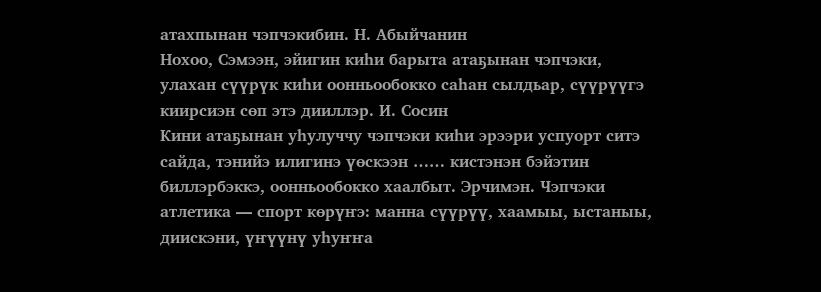атахпынан чэпчэкибин. Н. Абыйчанин
Нохоо, Сэмээн, эйигин киһи барыта атаҕынан чэпчэки, улахан сүүрүк киһи оонньообокко саһан сылдьар, сүүрүүгэ киирсиэн сөп этэ дииллэр. И. Сосин
Кини атаҕынан уһулуччу чэпчэки киһи эрээри успуорт ситэ сайда, тэнийэ илигинэ үөскээн …… кистэнэн бэйэтин биллэрбэккэ, оонньообокко хаалбыт. Эрчимэн. Чэпчэки атлетика — спорт көрүҥэ: манна сүүрүү, хаамыы, ыстаныы, диискэни, үҥүүнү уһуҥҥа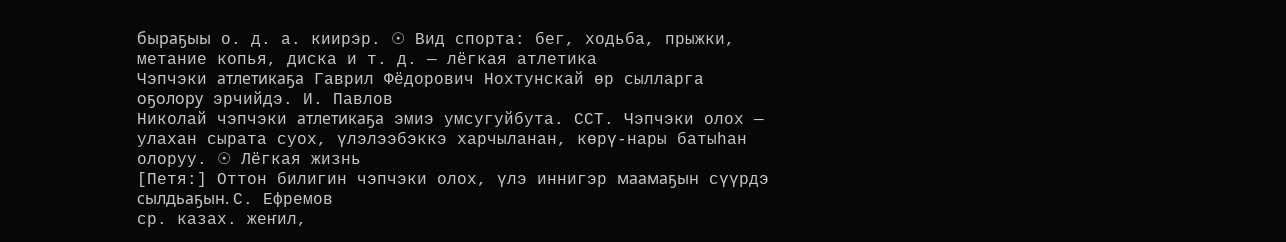быраҕыы о. д. а. киирэр. ☉ Вид спорта: бег, ходьба, прыжки, метание копья, диска и т. д. — лёгкая атлетика
Чэпчэки атлетикаҕа Гаврил Фёдорович Нохтунскай өр сылларга оҕолору эрчийдэ. И. Павлов
Николай чэпчэки атлетикаҕа эмиэ умсугуйбута. ССТ. Чэпчэки олох — улахан сырата суох, үлэлээбэккэ харчыланан, көрү-нары батыһан олоруу. ☉ Лёгкая жизнь
[Петя:] Оттон билигин чэпчэки олох, үлэ иннигэр маамаҕын сүүрдэ сылдьаҕын. С. Ефремов
ср. казах. жеҥил,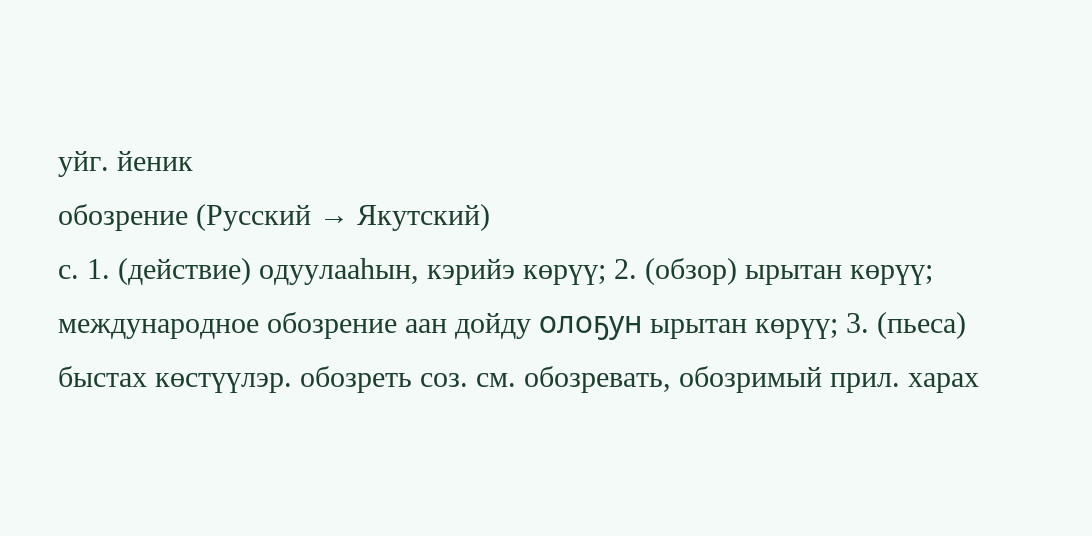уйг. йеник
обозрение (Русский → Якутский)
с. 1. (действие) одуулааһын, кэрийэ көрүү; 2. (обзор) ырытан көрүү; международное обозрение аан дойду олоҕун ырытан көрүү; 3. (пьеса) быстах көстүүлэр. обозреть соз. см. обозревать, обозримый прил. харах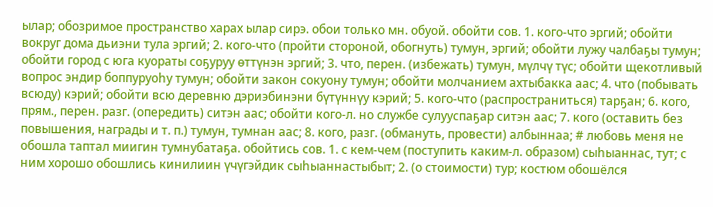ылар; обозримое пространство харах ылар сирэ. обои только мн. обуой. обойти сов. 1. кого-что эргий; обойти вокруг дома дьиэни тула эргий; 2. кого-что (пройти стороной, обогнуть) тумун, эргий; обойти лужу чалбаҕы тумун; обойти город с юга куораты соҕуруу өттүнэн эргий; 3. что, перен. (избежать) тумун, мүлчү түс; обойти щекотливый вопрос эндир боппуруоһу тумун; обойти закон сокуону тумун; обойти молчанием ахтыбакка аас; 4. что (побывать всюду) кэрий; обойти всю деревню дэриэбинэни бүтүннүу кэрий; 5. кого-что (распространиться) тарҕан; 6. кого, прям., перен. разг. (опередить) ситэн аас; обойти кого-л. но службе сулууспаҕар ситэн аас; 7. кого (оставить без повышения, награды и т. п.) тумун, тумнан аас; 8. кого, разг. (обмануть, провести) албыннаа; # любовь меня не обошла таптал миигин тумнубатаҕа. обойтись сов. 1. с кем-чем (поступить каким-л. образом) сыһыаннас, тут; с ним хорошо обошлись кинилиин үчүгэйдик сыһыаннастыбыт; 2. (о стоимости) тур; костюм обошёлся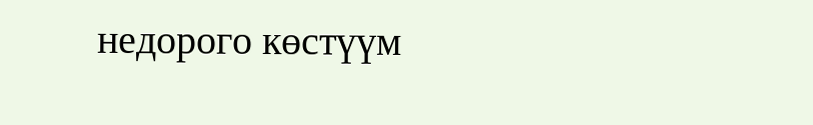недорого көстүүм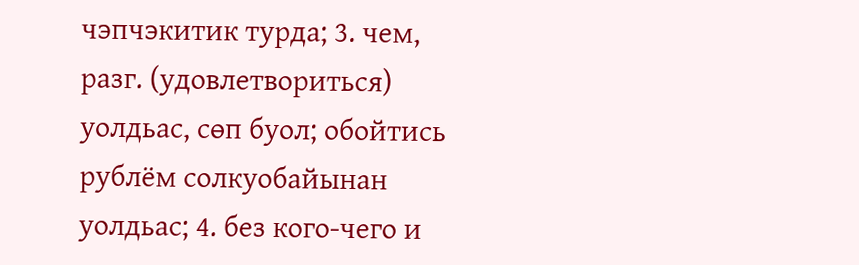чэпчэкитик турда; 3. чем, разг. (удовлетвориться) уолдьас, сөп буол; обойтись рублём солкуобайынан уолдьас; 4. без кого-чего и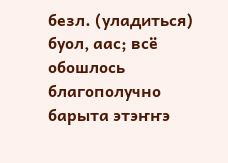безл. (уладиться) буол, аас; всё обошлось благополучно барыта этэҥҥэ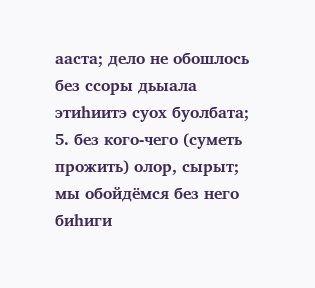ааста; дело не обошлось без ссоры дьыала этиһиитэ суох буолбата; 5. без кого-чего (суметь прожить) олор, сырыт; мы обойдёмся без него биһиги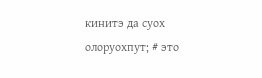кинитэ да суох олоруохпут; # это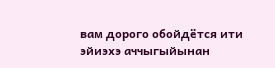вам дорого обойдётся ити эйиэхэ аччыгыйынан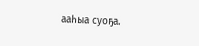ааһыа суоҕа.